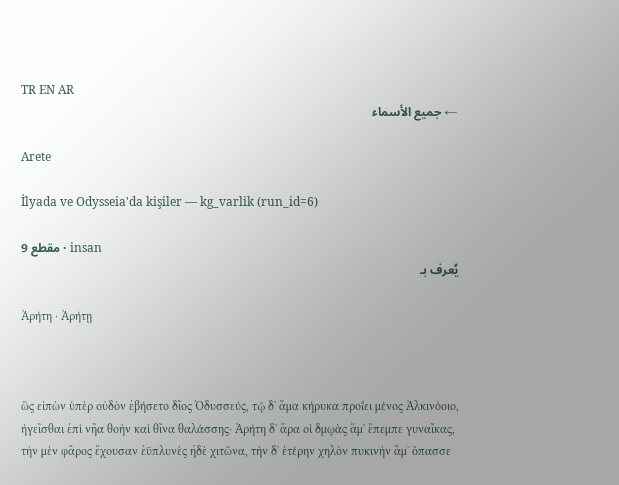TR EN AR
← جميع الأسماء

Arete

İlyada ve Odysseia'da kişiler — kg_varlik (run_id=6)

9 مقطع · insan
يُعرف بـ

Ἀρήτη · Ἀρήτῃ



ὣς εἰπὼν ὑπὲρ οὐδὸν ἐβήσετο δῖος Ὀδυσσεύς, τῷ δʼ ἅμα κήρυκα προΐει μένος Ἀλκινόοιο, ἡγεῖσθαι ἐπὶ νῆα θοὴν καὶ θῖνα θαλάσσης· Ἀρήτη δʼ ἄρα οἱ δμῳὰς ἅμʼ ἔπεμπε γυναῖκας, τὴν μὲν φᾶρος ἔχουσαν ἐϋπλυνὲς ἠδὲ χιτῶνα, τὴν δʼ ἑτέρην χηλὸν πυκινὴν ἅμʼ ὄπασσε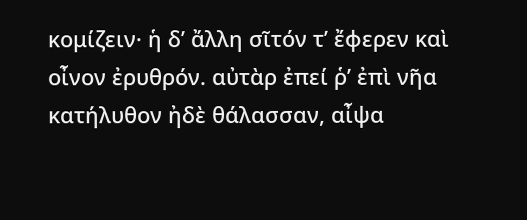κομίζειν· ἡ δʼ ἄλλη σῖτόν τʼ ἔφερεν καὶ οἶνον ἐρυθρόν. αὐτὰρ ἐπεί ῥʼ ἐπὶ νῆα κατήλυθον ἠδὲ θάλασσαν, αἶψα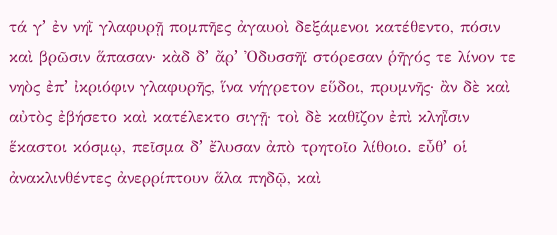τά γʼ ἐν νηῒ γλαφυρῇ πομπῆες ἀγαυοὶ δεξάμενοι κατέθεντο, πόσιν καὶ βρῶσιν ἅπασαν· κὰδ δʼ ἄρʼ Ὀδυσσῆϊ στόρεσαν ῥῆγός τε λίνον τε νηὸς ἐπʼ ἰκριόφιν γλαφυρῆς, ἵνα νήγρετον εὕδοι, πρυμνῆς· ἂν δὲ καὶ αὐτὸς ἐβήσετο καὶ κατέλεκτο σιγῇ· τοὶ δὲ καθῖζον ἐπὶ κληῗσιν ἕκαστοι κόσμῳ, πεῖσμα δʼ ἔλυσαν ἀπὸ τρητοῖο λίθοιο. εὖθʼ οἱ ἀνακλινθέντες ἀνερρίπτουν ἅλα πηδῷ, καὶ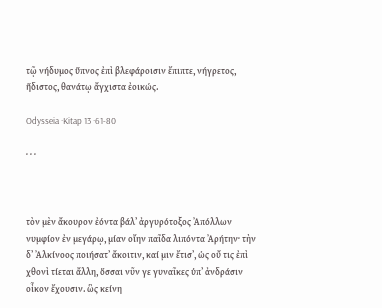τῷ νήδυμος ὕπνος ἐπὶ βλεφάροισιν ἔπιπτε, νήγρετος, ἥδιστος, θανάτῳ ἄγχιστα ἐοικώς.

Odysseia ·Kitap 13 ·61-80

· · ·



τὸν μὲν ἄκουρον ἐόντα βάλʼ ἀργυρότοξος Ἀπόλλων νυμφίον ἐν μεγάρῳ, μίαν οἴην παῖδα λιπόντα Ἀρήτην· τὴν δʼ Ἀλκίνοος ποιήσατʼ ἄκοιτιν, καί μιν ἔτισʼ, ὡς οὔ τις ἐπὶ χθονὶ τίεται ἄλλη, ὅσσαι νῦν γε γυναῖκες ὑπʼ ἀνδράσιν οἶκον ἔχουσιν. ὣς κείνη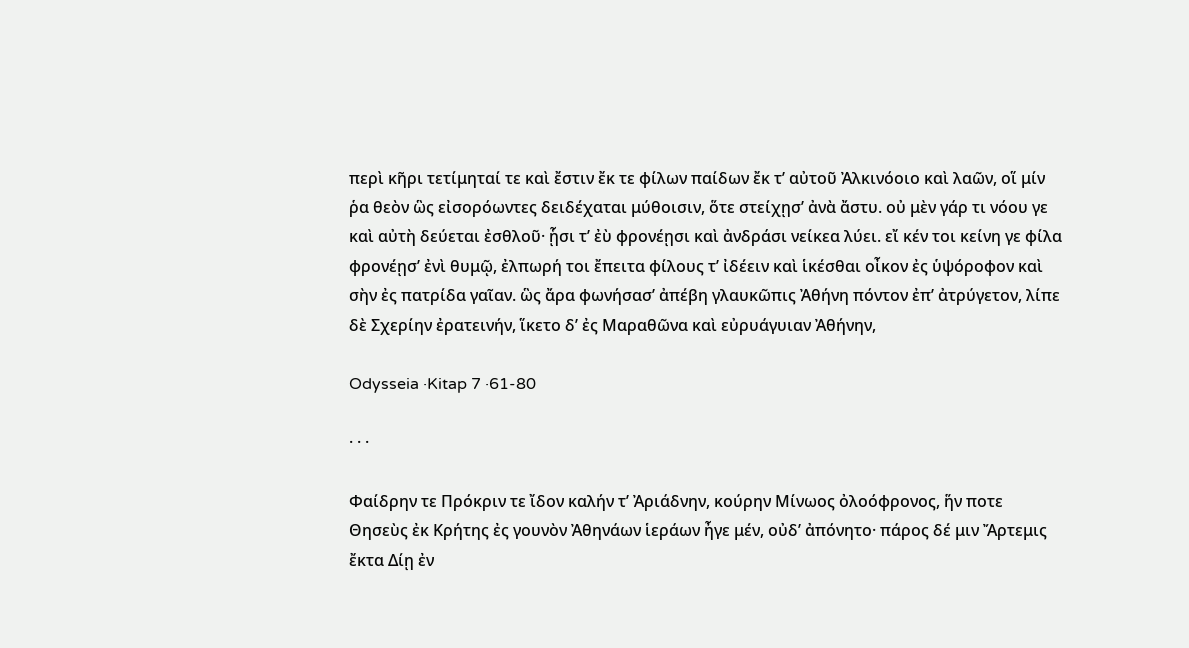περὶ κῆρι τετίμηταί τε καὶ ἔστιν ἔκ τε φίλων παίδων ἔκ τʼ αὐτοῦ Ἀλκινόοιο καὶ λαῶν, οἵ μίν ῥα θεὸν ὣς εἰσορόωντες δειδέχαται μύθοισιν, ὅτε στείχῃσʼ ἀνὰ ἄστυ. οὐ μὲν γάρ τι νόου γε καὶ αὐτὴ δεύεται ἐσθλοῦ· ᾗσι τʼ ἐὺ φρονέῃσι καὶ ἀνδράσι νείκεα λύει. εἴ κέν τοι κείνη γε φίλα φρονέῃσʼ ἐνὶ θυμῷ, ἐλπωρή τοι ἔπειτα φίλους τʼ ἰδέειν καὶ ἱκέσθαι οἶκον ἐς ὑψόροφον καὶ σὴν ἐς πατρίδα γαῖαν. ὣς ἄρα φωνήσασʼ ἀπέβη γλαυκῶπις Ἀθήνη πόντον ἐπʼ ἀτρύγετον, λίπε δὲ Σχερίην ἐρατεινήν, ἵκετο δʼ ἐς Μαραθῶνα καὶ εὐρυάγυιαν Ἀθήνην,

Odysseia ·Kitap 7 ·61-80

· · ·

Φαίδρην τε Πρόκριν τε ἴδον καλήν τʼ Ἀριάδνην, κούρην Μίνωος ὀλοόφρονος, ἥν ποτε Θησεὺς ἐκ Κρήτης ἐς γουνὸν Ἀθηνάων ἱεράων ἦγε μέν, οὐδʼ ἀπόνητο· πάρος δέ μιν Ἄρτεμις ἔκτα Δίῃ ἐν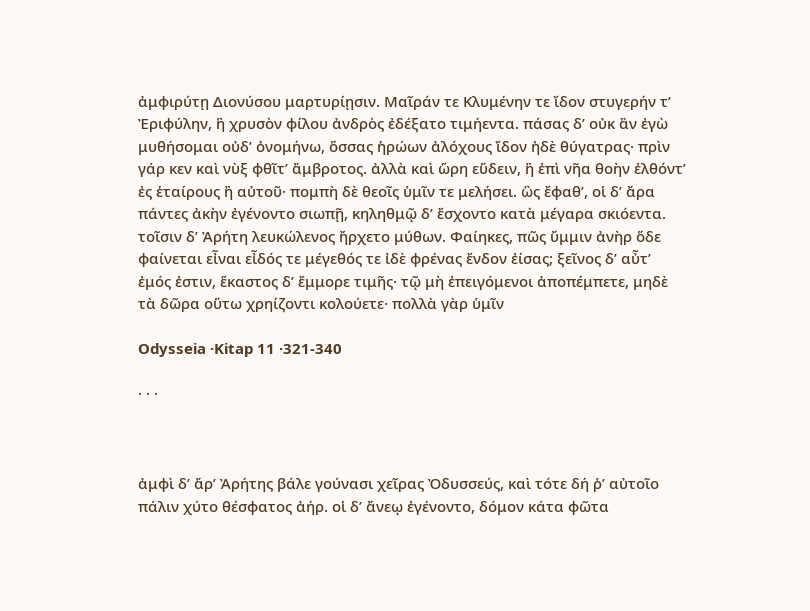ἀμφιρύτῃ Διονύσου μαρτυρίῃσιν. Μαῖράν τε Κλυμένην τε ἴδον στυγερήν τʼ Ἐριφύλην, ἣ χρυσὸν φίλου ἀνδρὸς ἐδέξατο τιμήεντα. πάσας δʼ οὐκ ἂν ἐγὼ μυθήσομαι οὐδʼ ὀνομήνω, ὅσσας ἡρώων ἀλόχους ἴδον ἠδὲ θύγατρας· πρὶν γάρ κεν καὶ νὺξ φθῖτʼ ἄμβροτος. ἀλλὰ καὶ ὥρη εὕδειν, ἢ ἐπὶ νῆα θοὴν ἐλθόντʼ ἐς ἑταίρους ἢ αὐτοῦ· πομπὴ δὲ θεοῖς ὑμῖν τε μελήσει. ὣς ἔφαθʼ, οἱ δʼ ἄρα πάντες ἀκὴν ἐγένοντο σιωπῇ, κηληθμῷ δʼ ἔσχοντο κατὰ μέγαρα σκιόεντα. τοῖσιν δʼ Ἀρήτη λευκώλενος ἤρχετο μύθων. Φαίηκες, πῶς ὔμμιν ἀνὴρ ὅδε φαίνεται εἶναι εἶδός τε μέγεθός τε ἰδὲ φρένας ἔνδον ἐίσας; ξεῖνος δʼ αὖτʼ ἐμός ἐστιν, ἕκαστος δʼ ἔμμορε τιμῆς· τῷ μὴ ἐπειγόμενοι ἀποπέμπετε, μηδὲ τὰ δῶρα οὕτω χρηίζοντι κολούετε· πολλὰ γὰρ ὑμῖν

Odysseia ·Kitap 11 ·321-340

· · ·



ἀμφὶ δʼ ἄρʼ Ἀρήτης βάλε γούνασι χεῖρας Ὀδυσσεύς, καὶ τότε δή ῥʼ αὐτοῖο πάλιν χύτο θέσφατος ἀήρ. οἱ δʼ ἄνεῳ ἐγένοντο, δόμον κάτα φῶτα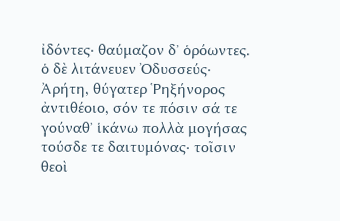ἰδόντες· θαύμαζον δʼ ὁρόωντες. ὁ δὲ λιτάνευεν Ὀδυσσεύς· Ἀρήτη, θύγατερ Ῥηξήνορος ἀντιθέοιο, σόν τε πόσιν σά τε γούναθʼ ἱκάνω πολλὰ μογήσας τούσδε τε δαιτυμόνας· τοῖσιν θεοὶ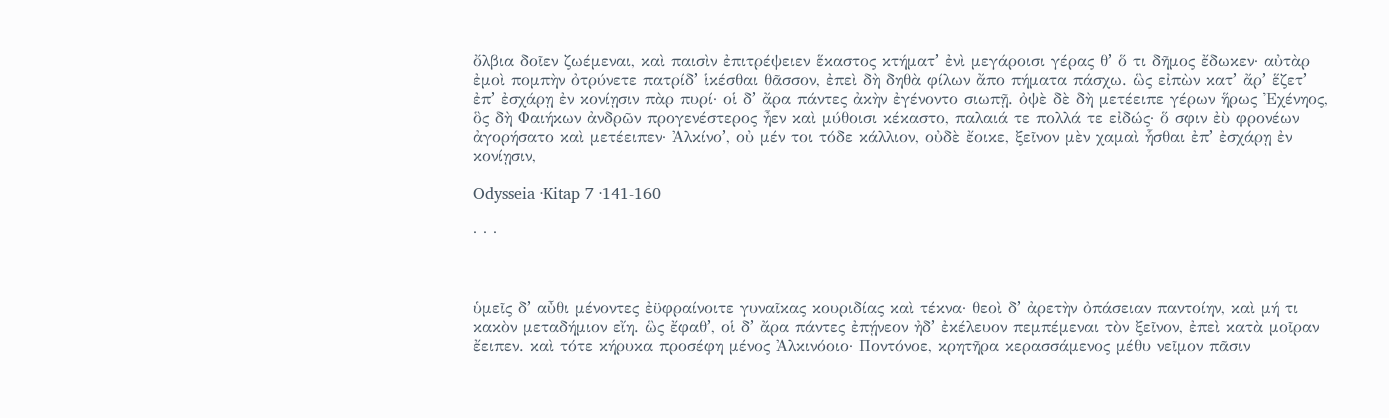ὄλβια δοῖεν ζωέμεναι, καὶ παισὶν ἐπιτρέψειεν ἕκαστος κτήματʼ ἐνὶ μεγάροισι γέρας θʼ ὅ τι δῆμος ἔδωκεν· αὐτὰρ ἐμοὶ πομπὴν ὀτρύνετε πατρίδʼ ἱκέσθαι θᾶσσον, ἐπεὶ δὴ δηθὰ φίλων ἄπο πήματα πάσχω. ὣς εἰπὼν κατʼ ἄρʼ ἕζετʼ ἐπʼ ἐσχάρῃ ἐν κονίῃσιν πὰρ πυρί· οἱ δʼ ἄρα πάντες ἀκὴν ἐγένοντο σιωπῇ. ὀψὲ δὲ δὴ μετέειπε γέρων ἥρως Ἐχένηος, ὃς δὴ Φαιήκων ἀνδρῶν προγενέστερος ἦεν καὶ μύθοισι κέκαστο, παλαιά τε πολλά τε εἰδώς· ὅ σφιν ἐὺ φρονέων ἀγορήσατο καὶ μετέειπεν· Ἀλκίνοʼ, οὐ μέν τοι τόδε κάλλιον, οὐδὲ ἔοικε, ξεῖνον μὲν χαμαὶ ἧσθαι ἐπʼ ἐσχάρῃ ἐν κονίῃσιν,

Odysseia ·Kitap 7 ·141-160

· · ·



ὑμεῖς δʼ αὖθι μένοντες ἐϋφραίνοιτε γυναῖκας κουριδίας καὶ τέκνα· θεοὶ δʼ ἀρετὴν ὀπάσειαν παντοίην, καὶ μή τι κακὸν μεταδήμιον εἴη. ὣς ἔφαθʼ, οἱ δʼ ἄρα πάντες ἐπῄνεον ἠδʼ ἐκέλευον πεμπέμεναι τὸν ξεῖνον, ἐπεὶ κατὰ μοῖραν ἔειπεν. καὶ τότε κήρυκα προσέφη μένος Ἀλκινόοιο· Ποντόνοε, κρητῆρα κερασσάμενος μέθυ νεῖμον πᾶσιν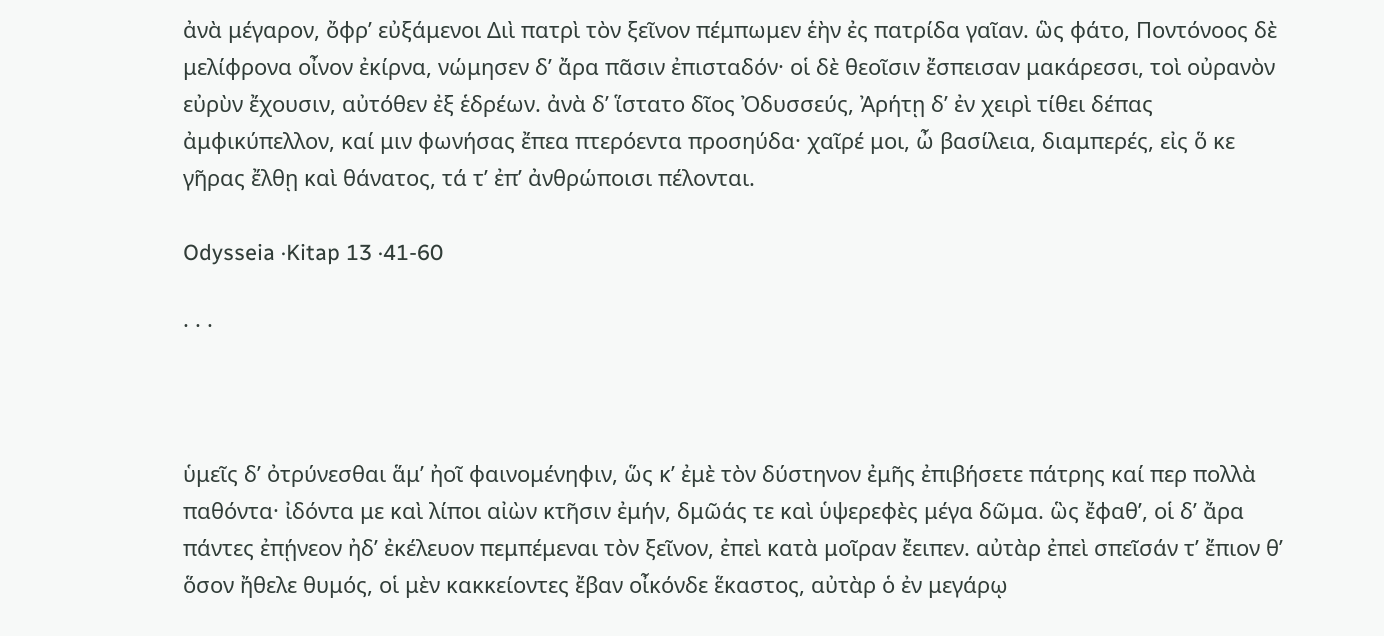ἀνὰ μέγαρον, ὄφρʼ εὐξάμενοι Διὶ πατρὶ τὸν ξεῖνον πέμπωμεν ἑὴν ἐς πατρίδα γαῖαν. ὣς φάτο, Ποντόνοος δὲ μελίφρονα οἶνον ἐκίρνα, νώμησεν δʼ ἄρα πᾶσιν ἐπισταδόν· οἱ δὲ θεοῖσιν ἔσπεισαν μακάρεσσι, τοὶ οὐρανὸν εὐρὺν ἔχουσιν, αὐτόθεν ἐξ ἑδρέων. ἀνὰ δʼ ἵστατο δῖος Ὀδυσσεύς, Ἀρήτῃ δʼ ἐν χειρὶ τίθει δέπας ἀμφικύπελλον, καί μιν φωνήσας ἔπεα πτερόεντα προσηύδα· χαῖρέ μοι, ὦ βασίλεια, διαμπερές, εἰς ὅ κε γῆρας ἔλθῃ καὶ θάνατος, τά τʼ ἐπʼ ἀνθρώποισι πέλονται.

Odysseia ·Kitap 13 ·41-60

· · ·



ὑμεῖς δʼ ὀτρύνεσθαι ἅμʼ ἠοῖ φαινομένηφιν, ὥς κʼ ἐμὲ τὸν δύστηνον ἐμῆς ἐπιβήσετε πάτρης καί περ πολλὰ παθόντα· ἰδόντα με καὶ λίποι αἰὼν κτῆσιν ἐμήν, δμῶάς τε καὶ ὑψερεφὲς μέγα δῶμα. ὣς ἔφαθʼ, οἱ δʼ ἄρα πάντες ἐπῄνεον ἠδʼ ἐκέλευον πεμπέμεναι τὸν ξεῖνον, ἐπεὶ κατὰ μοῖραν ἔειπεν. αὐτὰρ ἐπεὶ σπεῖσάν τʼ ἔπιον θʼ ὅσον ἤθελε θυμός, οἱ μὲν κακκείοντες ἔβαν οἶκόνδε ἕκαστος, αὐτὰρ ὁ ἐν μεγάρῳ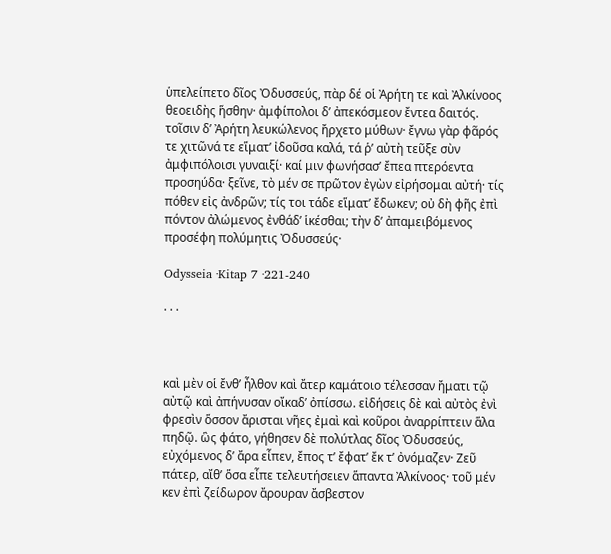ὑπελείπετο δῖος Ὀδυσσεύς, πὰρ δέ οἱ Ἀρήτη τε καὶ Ἀλκίνοος θεοειδὴς ἥσθην· ἀμφίπολοι δʼ ἀπεκόσμεον ἔντεα δαιτός. τοῖσιν δʼ Ἀρήτη λευκώλενος ἤρχετο μύθων· ἔγνω γὰρ φᾶρός τε χιτῶνά τε εἵματʼ ἰδοῦσα καλά, τά ῥʼ αὐτὴ τεῦξε σὺν ἀμφιπόλοισι γυναιξί· καί μιν φωνήσασʼ ἔπεα πτερόεντα προσηύδα· ξεῖνε, τὸ μέν σε πρῶτον ἐγὼν εἰρήσομαι αὐτή· τίς πόθεν εἰς ἀνδρῶν; τίς τοι τάδε εἵματʼ ἔδωκεν; οὐ δὴ φῆς ἐπὶ πόντον ἀλώμενος ἐνθάδʼ ἱκέσθαι; τὴν δʼ ἀπαμειβόμενος προσέφη πολύμητις Ὀδυσσεύς·

Odysseia ·Kitap 7 ·221-240

· · ·



καὶ μὲν οἱ ἔνθʼ ἦλθον καὶ ἄτερ καμάτοιο τέλεσσαν ἤματι τῷ αὐτῷ καὶ ἀπήνυσαν οἴκαδʼ ὀπίσσω. εἰδήσεις δὲ καὶ αὐτὸς ἐνὶ φρεσὶν ὅσσον ἄρισται νῆες ἐμαὶ καὶ κοῦροι ἀναρρίπτειν ἅλα πηδῷ. ὣς φάτο, γήθησεν δὲ πολύτλας δῖος Ὀδυσσεύς, εὐχόμενος δʼ ἄρα εἶπεν, ἔπος τʼ ἔφατʼ ἔκ τʼ ὀνόμαζεν· Ζεῦ πάτερ, αἴθʼ ὅσα εἶπε τελευτήσειεν ἅπαντα Ἀλκίνοος· τοῦ μέν κεν ἐπὶ ζείδωρον ἄρουραν ἄσβεστον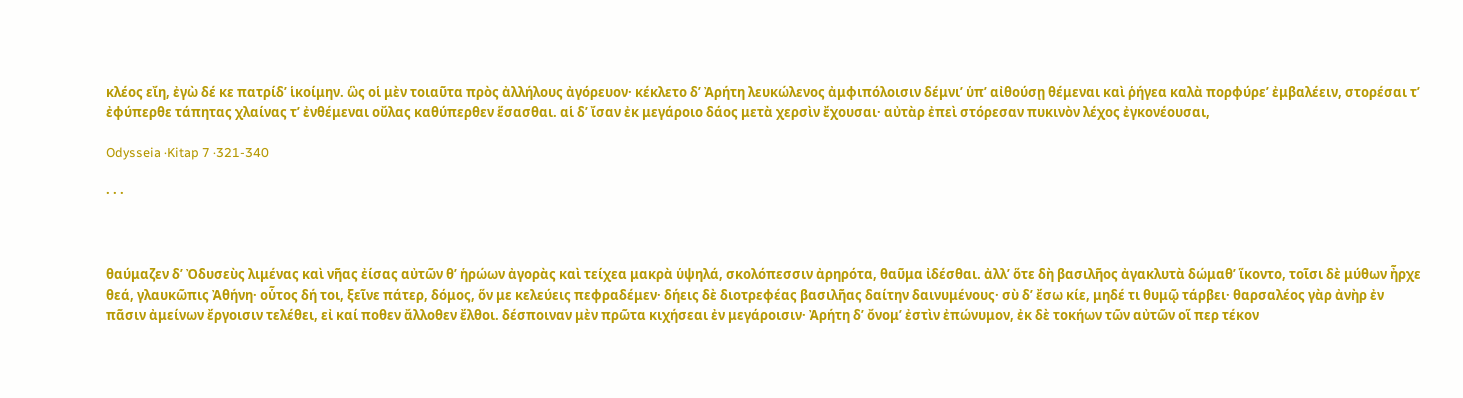κλέος εἴη, ἐγὼ δέ κε πατρίδʼ ἱκοίμην. ὣς οἱ μὲν τοιαῦτα πρὸς ἀλλήλους ἀγόρευον· κέκλετο δʼ Ἀρήτη λευκώλενος ἀμφιπόλοισιν δέμνιʼ ὑπʼ αἰθούσῃ θέμεναι καὶ ῥήγεα καλὰ πορφύρεʼ ἐμβαλέειν, στορέσαι τʼ ἐφύπερθε τάπητας χλαίνας τʼ ἐνθέμεναι οὔλας καθύπερθεν ἕσασθαι. αἱ δʼ ἴσαν ἐκ μεγάροιο δάος μετὰ χερσὶν ἔχουσαι· αὐτὰρ ἐπεὶ στόρεσαν πυκινὸν λέχος ἐγκονέουσαι,

Odysseia ·Kitap 7 ·321-340

· · ·



θαύμαζεν δʼ Ὀδυσεὺς λιμένας καὶ νῆας ἐίσας αὐτῶν θʼ ἡρώων ἀγορὰς καὶ τείχεα μακρὰ ὑψηλά, σκολόπεσσιν ἀρηρότα, θαῦμα ἰδέσθαι. ἀλλʼ ὅτε δὴ βασιλῆος ἀγακλυτὰ δώμαθʼ ἵκοντο, τοῖσι δὲ μύθων ἦρχε θεά, γλαυκῶπις Ἀθήνη· οὗτος δή τοι, ξεῖνε πάτερ, δόμος, ὅν με κελεύεις πεφραδέμεν· δήεις δὲ διοτρεφέας βασιλῆας δαίτην δαινυμένους· σὺ δʼ ἔσω κίε, μηδέ τι θυμῷ τάρβει· θαρσαλέος γὰρ ἀνὴρ ἐν πᾶσιν ἀμείνων ἔργοισιν τελέθει, εἰ καί ποθεν ἄλλοθεν ἔλθοι. δέσποιναν μὲν πρῶτα κιχήσεαι ἐν μεγάροισιν· Ἀρήτη δʼ ὄνομʼ ἐστὶν ἐπώνυμον, ἐκ δὲ τοκήων τῶν αὐτῶν οἵ περ τέκον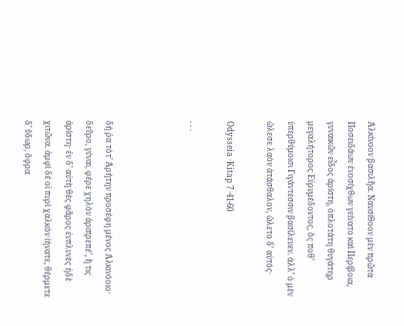Ἀλκίνοον βασιλῆα. Ναυσίθοον μὲν πρῶτα Ποσειδάων ἐνοσίχθων γείνατο καὶ Περίβοια, γυναικῶν εἶδος ἀρίστη, ὁπλοτάτη θυγάτηρ μεγαλήτορος Εὐρυμέδοντος, ὅς ποθʼ ὑπερθύμοισι Γιγάντεσσιν βασίλευεν. ἀλλʼ ὁ μὲν ὤλεσε λαὸν ἀτάσθαλον, ὤλετο δʼ αὐτός·

Odysseia ·Kitap 7 ·41-60

· · ·



δή ῥα τότʼ Ἀρήτην προσέφη μένος Ἀλκινόοιο· δεῦρο, γύναι, φέρε χηλὸν ἀριπρεπέʼ, ἥ τις ἀρίστη· ἐν δʼ αὐτὴ θὲς φᾶρος ἐυπλυνὲς ἠδὲ χιτῶνα. ἀμφὶ δέ οἱ πυρὶ χαλκὸν ἰήνατε, θέρμετε δʼ ὕδωρ, ὄφρα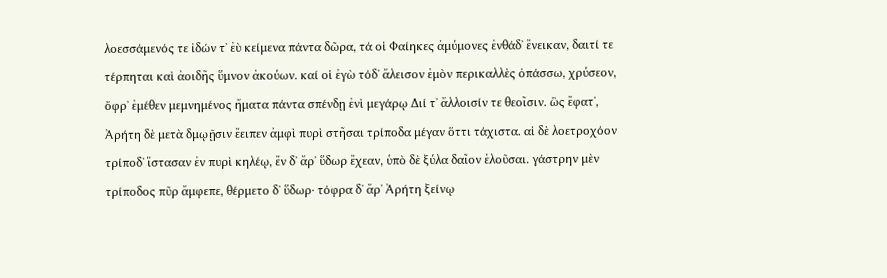λοεσσάμενός τε ἰδών τʼ ἐὺ κείμενα πάντα δῶρα, τά οἱ Φαίηκες ἀμύμονες ἐνθάδʼ ἔνεικαν, δαιτί τε τέρπηται καὶ ἀοιδῆς ὕμνον ἀκούων. καί οἱ ἐγὼ τόδʼ ἄλεισον ἐμὸν περικαλλὲς ὀπάσσω, χρύσεον, ὄφρʼ ἐμέθεν μεμνημένος ἤματα πάντα σπένδῃ ἐνὶ μεγάρῳ Διί τʼ ἄλλοισίν τε θεοῖσιν. ὣς ἔφατʼ, Ἀρήτη δὲ μετὰ δμῳῇσιν ἔειπεν ἀμφὶ πυρὶ στῆσαι τρίποδα μέγαν ὅττι τάχιστα. αἱ δὲ λοετροχόον τρίποδʼ ἵστασαν ἐν πυρὶ κηλέῳ, ἔν δʼ ἄρʼ ὕδωρ ἔχεαν, ὑπὸ δὲ ξύλα δαῖον ἑλοῦσαι. γάστρην μὲν τρίποδος πῦρ ἄμφεπε, θέρμετο δʼ ὕδωρ· τόφρα δʼ ἄρʼ Ἀρήτη ξείνῳ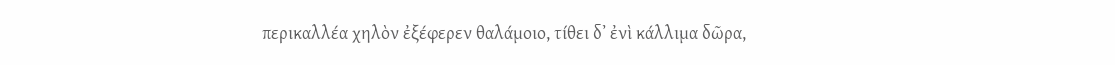περικαλλέα χηλὸν ἐξέφερεν θαλάμοιο, τίθει δʼ ἐνὶ κάλλιμα δῶρα,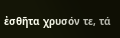ἐσθῆτα χρυσόν τε, τά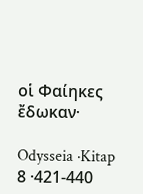οἱ Φαίηκες ἔδωκαν·

Odysseia ·Kitap 8 ·421-440